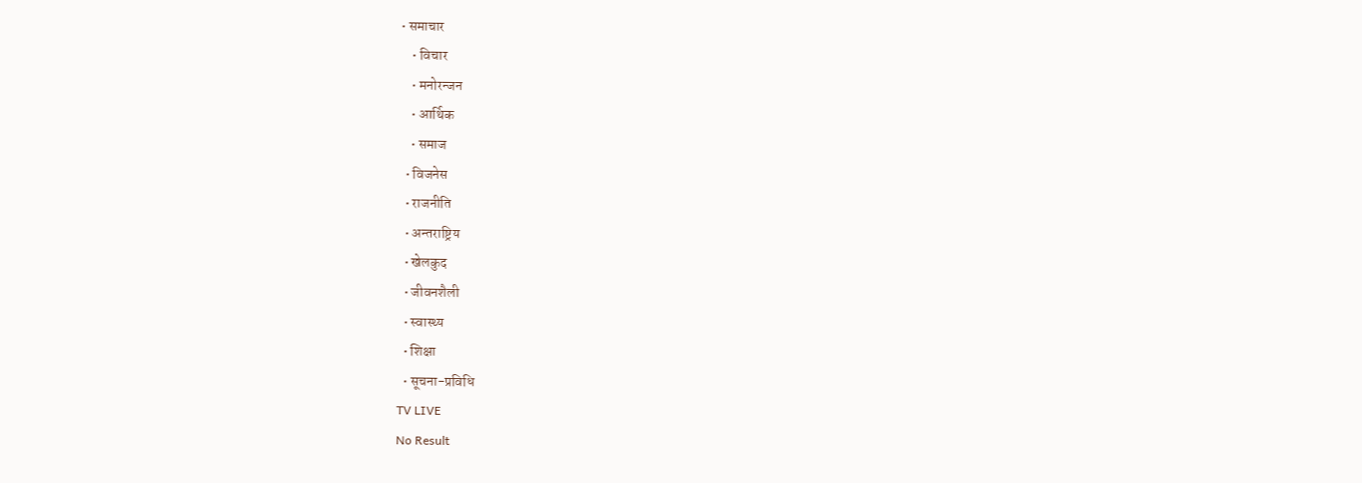• समाचार
    • विचार
    • मनोरन्जन
    • आर्थिक
    • समाज
  • विजनेस
  • राजनीति
  • अन्तराष्ट्रिय
  • खेलकुद
  • जीवनशैली
  • स्वास्थ्य
  • शिक्षा
  • सूचना-प्रविधि
TV LIVE
No Result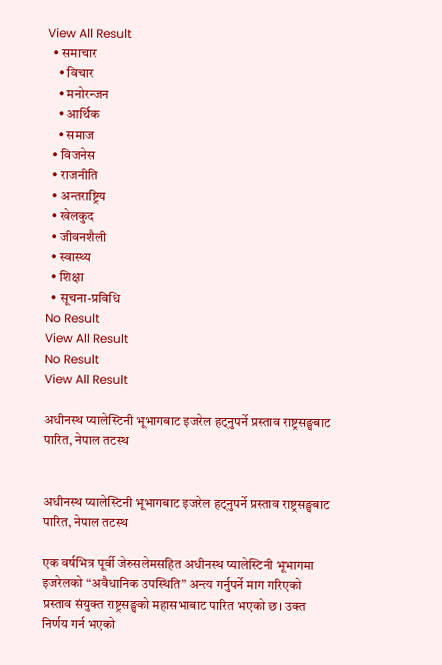View All Result
  • समाचार
    • विचार
    • मनोरन्जन
    • आर्थिक
    • समाज
  • विजनेस
  • राजनीति
  • अन्तराष्ट्रिय
  • खेलकुद
  • जीवनशैली
  • स्वास्थ्य
  • शिक्षा
  • सूचना-प्रविधि
No Result
View All Result
No Result
View All Result

अधीनस्थ प्यालेस्टिनी भूभागबाट इजरेल हट्नुपर्ने प्रस्ताव राष्ट्रसङ्घबाट पारित, नेपाल तटस्थ


अधीनस्थ प्यालेस्टिनी भूभागबाट इजरेल हट्नुपर्ने प्रस्ताव राष्ट्रसङ्घबाट पारित, नेपाल तटस्थ

एक वर्षभित्र पूर्वी जेरुसलेमसहित अधीनस्थ प्यालेस्टिनी भूभागमा इजरेलको “अवैधानिक उपस्थिति” अन्त्य गर्नुपर्ने माग गरिएको प्रस्ताव संयुक्त राष्ट्रसङ्घको महासभाबाट पारित भएको छ। उक्त निर्णय गर्न भएको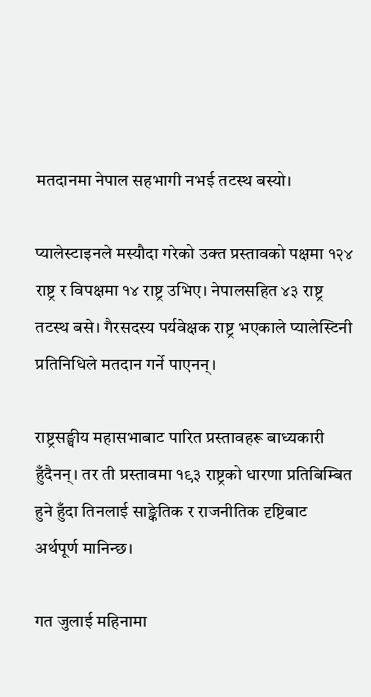मतदानमा नेपाल सहभागी नभई तटस्थ बस्यो।

प्यालेस्टाइनले मस्यौदा गरेको उक्त प्रस्तावको पक्षमा १२४ राष्ट्र र विपक्षमा १४ राष्ट्र उभिए। नेपालसहित ४३ राष्ट्र तटस्थ बसे। गैरसदस्य पर्यवेक्षक राष्ट्र भएकाले प्यालेस्टिनी प्रतिनिधिले मतदान गर्ने पाएनन्।

राष्ट्रसङ्घीय महासभाबाट पारित प्रस्तावहरू बाध्यकारी हुँदैनन्। तर ती प्रस्तावमा १९३ राष्ट्रको धारणा प्रतिबिम्बित हुने हुँदा तिनलाई साङ्केतिक र राजनीतिक दृष्टिबाट अर्थपूर्ण मानिन्छ।

गत जुलाई महिनामा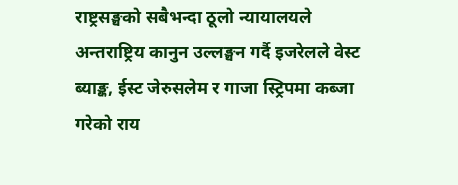राष्ट्रसङ्घको सबैभन्दा ठूलो न्यायालयले अन्तराष्ट्रिय कानुन उल्लङ्घन गर्दै इजरेलले वेस्ट ब्याङ्क, ईस्ट जेरुसलेम र गाजा स्ट्रिपमा कब्जा गरेको राय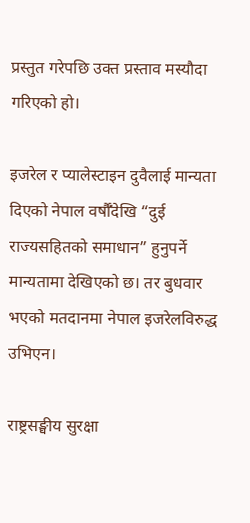प्रस्तुत गरेपछि उक्त प्रस्ताव मस्यौदा गरिएको हो।

इजरेल र प्यालेस्टाइन दुवैलाई मान्यता दिएको नेपाल वर्षौँदेखि “दुई राज्यसहितको समाधान” हुनुपर्ने मान्यतामा देखिएको छ। तर बुधवार भएको मतदानमा नेपाल इजरेलविरुद्ध उभिएन।

राष्ट्रसङ्घीय सुरक्षा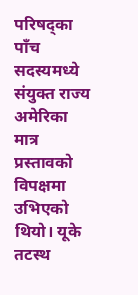परिषद्का पाँच सदस्यमध्ये संयुक्त राज्य अमेरिका मात्र प्रस्तावको विपक्षमा उभिएको थियो। यूके तटस्थ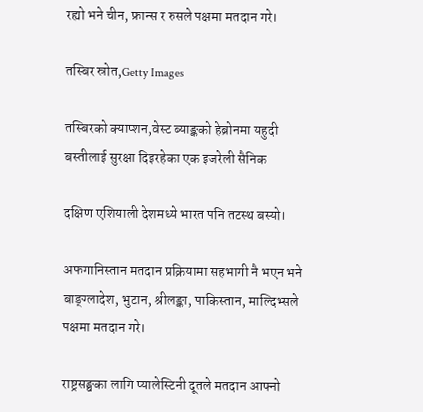रह्यो भने चीन, फ्रान्स र रुसले पक्षमा मतदान गरे।

तस्बिर स्रोत,Getty Images

तस्बिरको क्याप्शन,वेस्ट ब्याङ्कको हेब्रोनमा यहुदी बस्तीलाई सुरक्षा दिइरहेका एक इजरेली सैनिक

दक्षिण एशियाली देशमध्ये भारत पनि तटस्थ बस्यो।

अफगानिस्तान मतदान प्रक्रियामा सहभागी नै भएन भने बाङ्ग्लादेश, भुटान, श्रीलङ्का, पाकिस्तान, माल्दिभ्सले पक्षमा मतदान गरे।

राष्ट्रसङ्घका लागि प्यालेस्टिनी दूतले मतदान आफ्नो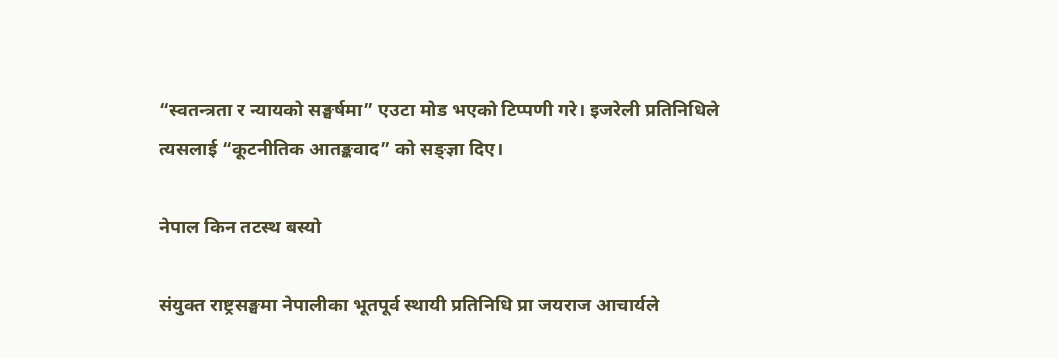“स्वतन्त्रता र न्यायको सङ्घर्षमा” एउटा मोड भएको टिप्पणी गरे। इजरेली प्रतिनिधिले त्यसलाई “कूटनीतिक आतङ्कवाद” को सङ्ज्ञा दिए।

नेपाल किन तटस्थ बस्यो

संयुक्त राष्ट्रसङ्घमा नेपालीका भूतपूर्व स्थायी प्रतिनिधि प्रा जयराज आचार्यले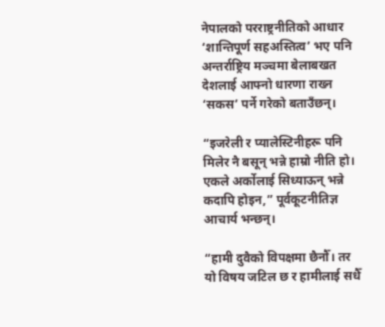नेपालको परराष्ट्रनीतिको आधार ‘शान्तिपूर्ण सहअस्तित्व’ भए पनि अन्तर्राष्ट्रिय मञ्चमा बेलाबखत देशलाई आफ्नो धारणा राख्न ‘सकस’ पर्ने गरेको बताउँछन्।

“इजरेली र प्यालेस्टिनीहरू पनि मिलेर नै बसून् भन्ने हाम्रो नीति हो। एकले अर्कोलाई सिध्याऊन् भन्ने कदापि होइन,” पूर्वकूटनीतिज्ञ आचार्य भन्छन्।

“हामी दुवैको विपक्षमा छैनौँ। तर यो विषय जटिल छ र हामीलाई सधैँ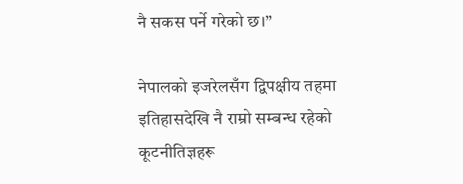नै सकस पर्ने गरेको छ।”

नेपालको इजरेलसँग द्विपक्षीय तहमा इतिहासदेखि नै राम्रो सम्बन्ध रहेको कूटनीतिज्ञहरू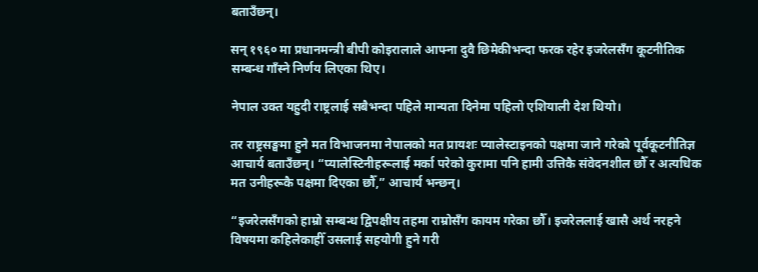बताउँछन्।

सन् १९६० मा प्रधानमन्त्री बीपी कोइरालाले आफ्ना दुवै छिमेकीभन्दा फरक रहेर इजरेलसँग कूटनीतिक सम्बन्ध गाँस्ने निर्णय लिएका थिए।

नेपाल उक्त यहुदी राष्ट्रलाई सबैभन्दा पहिले मान्यता दिनेमा पहिलो एशियाली देश थियो।

तर राष्ट्रसङ्घमा हुने मत विभाजनमा नेपालको मत प्रायशः प्यालेस्टाइनको पक्षमा जाने गरेको पूर्वकूटनीतिज्ञ आचार्य बताउँछन्। “प्यालेस्टिनीहरूलाई मर्का परेको कुरामा पनि हामी उत्तिकै संवेदनशील छौँ र अत्यधिक मत उनीहरूकै पक्षमा दिएका छौँ,” आचार्य भन्छन्।

“इजरेलसँगको हाम्रो सम्बन्ध द्विपक्षीय तहमा राम्रोसँग कायम गरेका छौँ। इजरेललाई खासै अर्थ नरहने विषयमा कहिलेकाहीँ उसलाई सहयोगी हुने गरी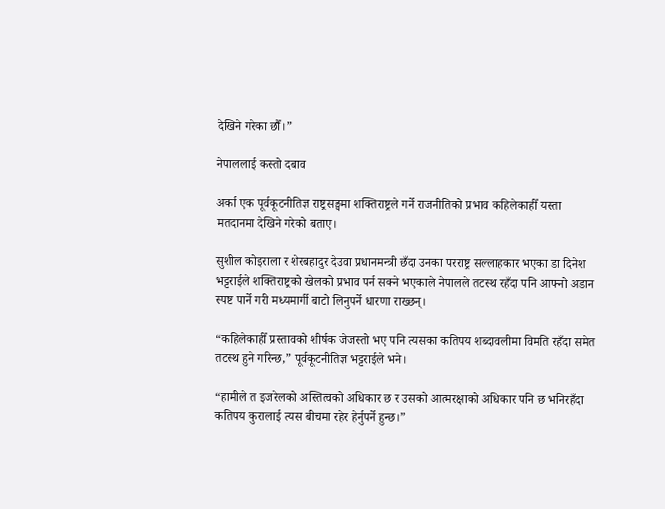देखिने गरेका छौँ।”

नेपाललाई कस्तो दबाव

अर्का एक पूर्वकूटनीतिज्ञ राष्ट्रसङ्घमा शक्तिराष्ट्रले गर्ने राजनीतिको प्रभाव कहिलेकाहीँ यस्ता मतदानमा देखिने गरेको बताए।

सुशील कोइराला र शेरबहादुर देउवा प्रधानमन्त्री छँदा उनका परराष्ट्र सल्लाहकार भएका डा दिनेश भट्टराईले शक्तिराष्ट्रको खेलको प्रभाव पर्न सक्ने भएकाले नेपालले तटस्थ रहँदा पनि आफ्नो अडान स्पष्ट पार्ने गरी मध्यमार्गी बाटो लिनुपर्ने धारणा राख्छन्।

“कहिलेकाहीँ प्रस्तावको शीर्षक जेजस्तो भए पनि त्यसका कतिपय शब्दावलीमा विमति रहँदा समेत तटस्थ हुने गरिन्छ,” पूर्वकूटनीतिज्ञ भट्टराईले भने।

“हामीले त इजरेलको अस्तित्वको अधिकार छ र उसको आत्मरक्षाको अधिकार पनि छ भनिरहँदा कतिपय कुरालाई त्यस बीचमा रहेर हेर्नुपर्ने हुन्छ।”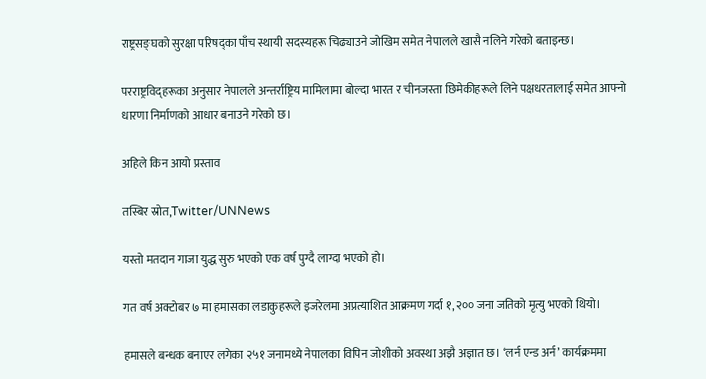राष्ट्रसङ्घको सुरक्षा परिषद्का पाँच स्थायी सदस्यहरू चिढ्याउने जोखिम समेत नेपालले खासै नलिने गरेको बताइन्छ।

परराष्ट्रविद्हरूका अनुसार नेपालले अन्तर्राष्ट्रिय मामिलामा बोल्दा भारत र चीनजस्ता छिमेकीहरूले लिने पक्षधरतालाई समेत आफ्नो धारणा निर्माणको आधार बनाउने गरेको छ।

अहिले किन आयो प्रस्ताव

तस्बिर स्रोत,Twitter/UNNews

यस्तो मतदान गाजा युद्ध सुरु भएको एक वर्ष पुग्दै लाग्दा भएको हो।

गत वर्ष अक्टोबर ७ मा हमासका लडाकुहरूले इजरेलमा अप्रत्याशित आक्रमण गर्दा १,२०० जना जतिको मृत्यु भएको थियो।

हमासले बन्धक बनाएर लगेका २५१ जनामध्ये नेपालका विपिन जोशीको अवस्था अझै अज्ञात छ। ‘लर्न एन्ड अर्न’ कार्यक्रममा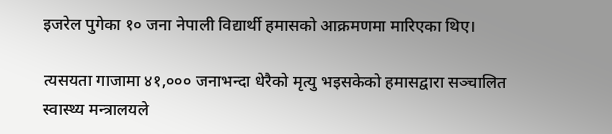इजरेल पुगेका १० जना नेपाली विद्यार्थी हमासको आक्रमणमा मारिएका थिए।

त्यसयता गाजामा ४१,००० जनाभन्दा धेरैको मृत्यु भइसकेको हमासद्वारा सञ्चालित स्वास्थ्य मन्त्रालयले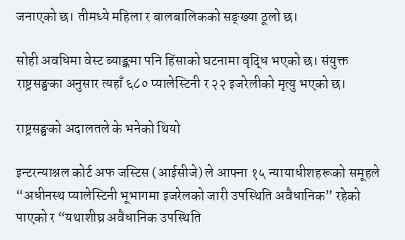जनाएको छ। तीमध्ये महिला र बालबालिकको सङ्ख्या ठूलो छ।

सोही अवधिमा वेस्ट ब्याङ्कमा पनि हिंसाको घटनामा वृद्धि भएको छ। संयुक्त राष्ट्रसङ्घका अनुसार त्यहाँ ६८० प्यालेस्टिनी र २२ इजरेलीको मृत्यु भएको छ।

राष्ट्रसङ्घको अदालतले के भनेको थियो

इन्टरन्याश्नल कोर्ट अफ जस्टिस (आईसीजे) ले आफ्ना १५ न्यायाधीशहरूको समूहले “अधीनस्थ प्यालेस्टिनी भूभागमा इजरेलको जारी उपस्थिति अवैधानिक” रहेको पाएको र “यथाशीघ्र अवैधानिक उपस्थिति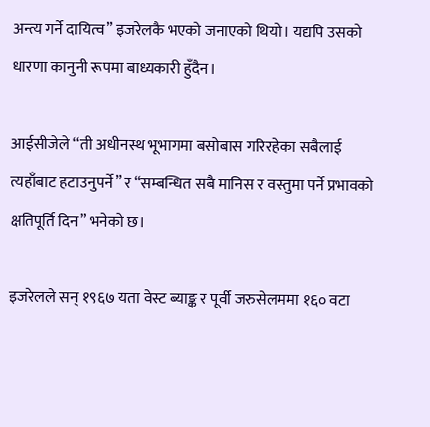अन्त्य गर्ने दायित्व” इजरेलकै भएको जनाएको थियो। यद्यपि उसको धारणा कानुनी रूपमा बाध्यकारी हुँदैन।

आईसीजेले “ती अधीनस्थ भूभागमा बसोबास गरिरहेका सबैलाई त्यहाँबाट हटाउनुपर्ने” र “सम्बन्धित सबै मानिस र वस्तुमा पर्ने प्रभावको क्षतिपूर्ति दिन” भनेको छ।

इजरेलले सन् १९६७ यता वेस्ट ब्याङ्क र पूर्वी जरुसेलममा १६० वटा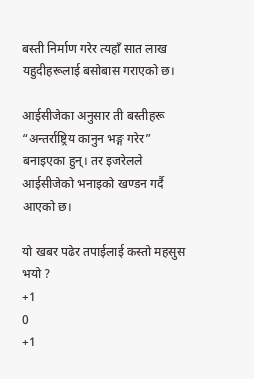बस्ती निर्माण गरेर त्यहाँ सात लाख यहुदीहरूलाई बसोबास गराएको छ।

आईसीजेका अनुसार ती बस्तीहरू “अन्तर्राष्ट्रिय कानुन भङ्ग गरेर” बनाइएका हुन्। तर इजरेलले आईसीजेको भनाइको खण्डन गर्दै आएको छ।

यो खबर पढेर तपाईलाई कस्तो महसुस भयो ?
+1
0
+1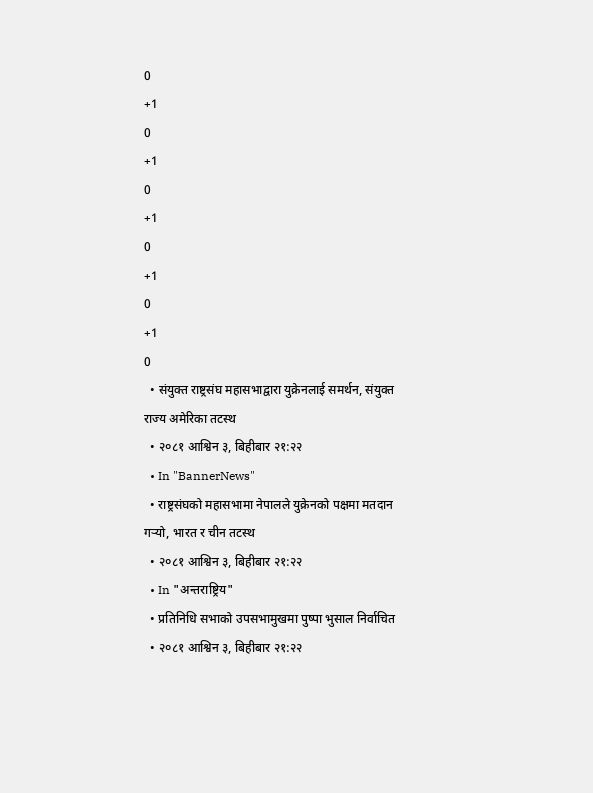0
+1
0
+1
0
+1
0
+1
0
+1
0
  • संयुक्त राष्ट्रसंघ महासभाद्वारा युक्रेनलाई समर्थन, संयुक्त राज्य अमेरिका तटस्थ
  • २०८१ आश्विन ३, बिहीबार २१:२२
  • In "BannerNews"
  • राष्ट्रसंघको महासभामा नेपालले युक्रेनको पक्षमा मतदान गर्‍यो, भारत र चीन तटस्थ
  • २०८१ आश्विन ३, बिहीबार २१:२२
  • In "अन्तराष्ट्रिय"
  • प्रतिनिधि सभाको उपसभामुखमा पुष्पा भुसाल निर्वाचित
  • २०८१ आश्विन ३, बिहीबार २१:२२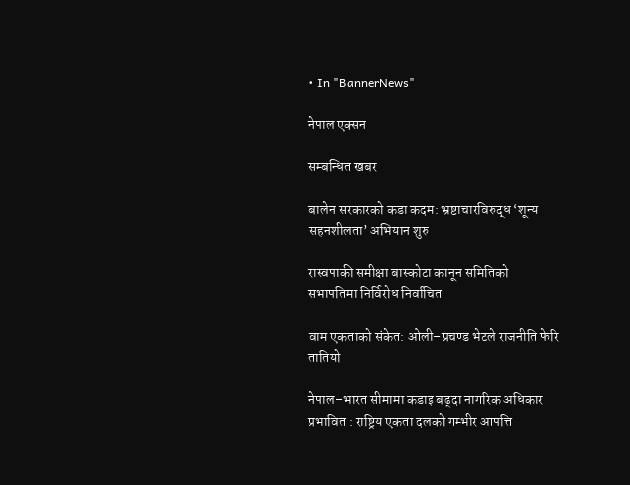• In "BannerNews"

नेपाल एक्सन

सम्बन्धित खबर

बालेन सरकारको कडा कदम: भ्रष्टाचारविरुद्ध ‘शून्य सहनशीलता’ अभियान शुरु

रास्वपाकी समीक्षा बास्कोटा कानून समितिको सभापतिमा निर्विरोध निर्वाचित

वाम एकताको संकेत: ओली–प्रचण्ड भेटले राजनीति फेरि तातियो

नेपाल–भारत सीमामा कडाइ बढ्दा नागरिक अधिकार प्रभावित : राष्ट्रिय एकता दलको गम्भीर आपत्ति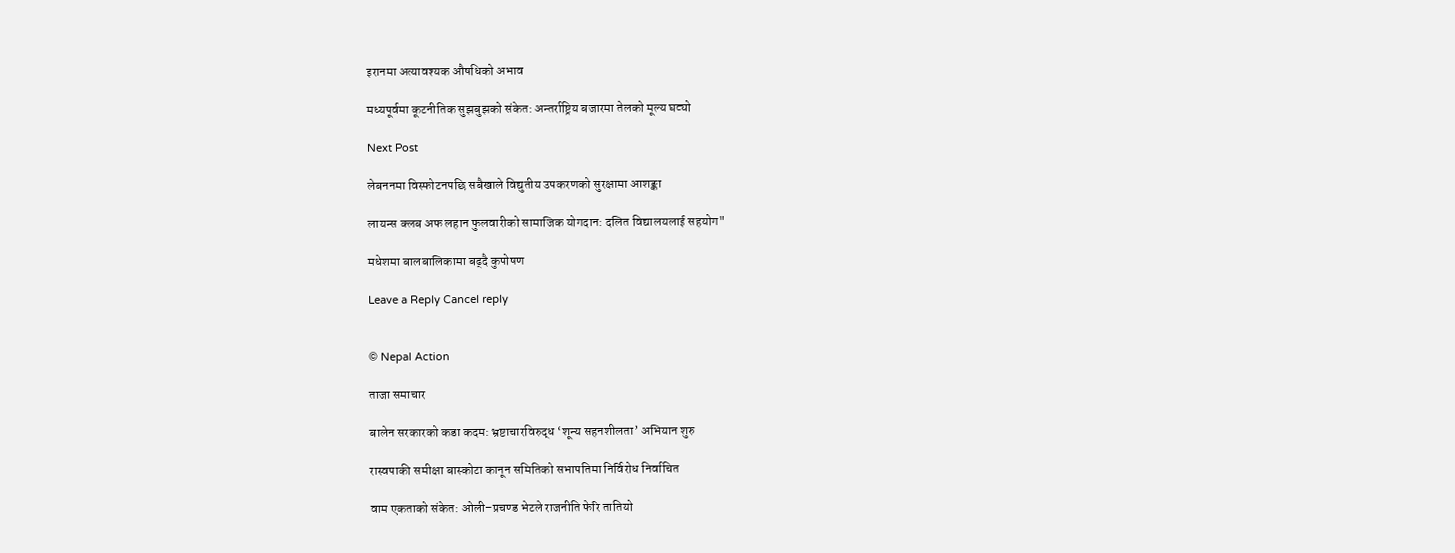इरानमा अत्यावश्यक औषधिको अभाव

मध्यपूर्वमा कूटनीतिक सुझबुझको संकेत: अन्तर्राष्ट्रिय बजारमा तेलको मूल्य घट्यो

Next Post

लेबननमा विस्फोटनपछि सबैखाले विद्युतीय उपकरणको सुरक्षामा आशङ्का

लायन्स क्लब अफ लहान फुलवारीको सामाजिक योगदान: दलित विद्यालयलाई सहयोग"

मधेशमा बालबालिकामा बढ्दै कुपोषण

Leave a Reply Cancel reply


© Nepal Action

ताजा समाचार

बालेन सरकारको कडा कदम: भ्रष्टाचारविरुद्ध ‘शून्य सहनशीलता’ अभियान शुरु

रास्वपाकी समीक्षा बास्कोटा कानून समितिको सभापतिमा निर्विरोध निर्वाचित

वाम एकताको संकेत: ओली–प्रचण्ड भेटले राजनीति फेरि तातियो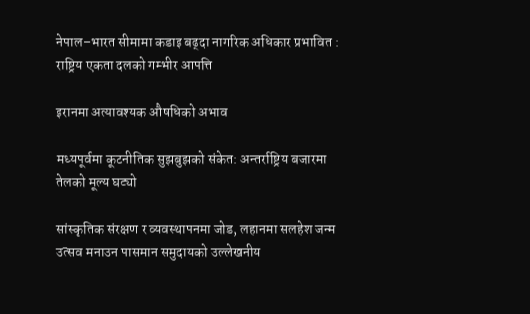नेपाल–भारत सीमामा कडाइ बढ्दा नागरिक अधिकार प्रभावित : राष्ट्रिय एकता दलको गम्भीर आपत्ति

इरानमा अत्यावश्यक औषधिको अभाव

मध्यपूर्वमा कूटनीतिक सुझबुझको संकेत: अन्तर्राष्ट्रिय बजारमा तेलको मूल्य घट्यो

सांस्कृतिक संरक्षण र व्यवस्थापनमा जोड, लहानमा सलहेश जन्म उत्सव मनाउन पासमान समुदायको उल्लेखनीय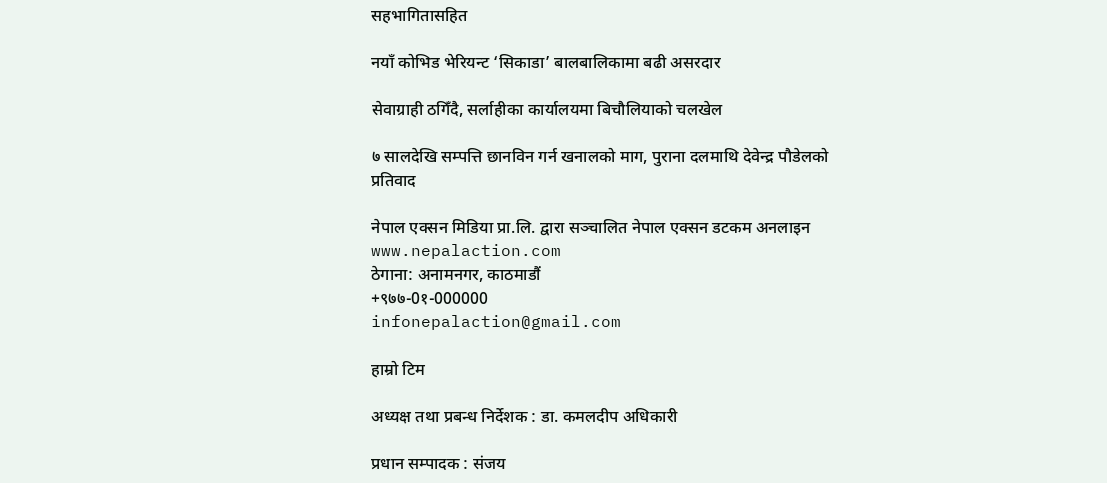सहभागितासहित

नयाँ कोभिड भेरियन्ट ‘सिकाडा’ बालबालिकामा बढी असरदार

सेवाग्राही ठगिँदै, सर्लाहीका कार्यालयमा बिचौलियाको चलखेल

७ सालदेखि सम्पत्ति छानविन गर्न खनालको माग, पुराना दलमाथि देवेन्द्र पौडेलको प्रतिवाद

नेपाल एक्सन मिडिया प्रा.लि. द्वारा सञ्चालित नेपाल एक्सन डटकम अनलाइन
www.nepalaction.com
ठेगाना: अनामनगर, काठमाडौं
+९७७-0१-000000
infonepalaction@gmail.com

हाम्रो टिम

अध्यक्ष तथा प्रबन्ध निर्देशक : डा. कमलदीप अधिकारी

प्रधान सम्पादक : संजय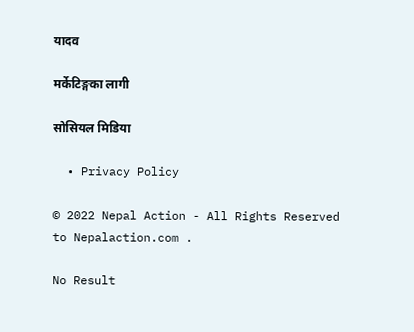यादव

मर्केटिङ्गका लागी

सोसियल मिडिया

  • Privacy Policy

© 2022 Nepal Action - All Rights Reserved to Nepalaction.com .

No Result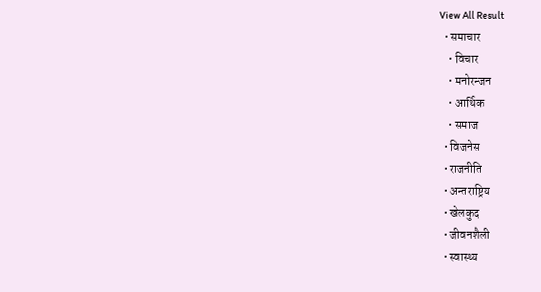View All Result
  • समाचार
    • विचार
    • मनोरन्जन
    • आर्थिक
    • समाज
  • विजनेस
  • राजनीति
  • अन्तराष्ट्रिय
  • खेलकुद
  • जीवनशैली
  • स्वास्थ्य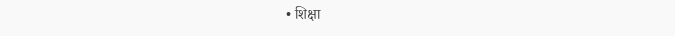• शिक्षा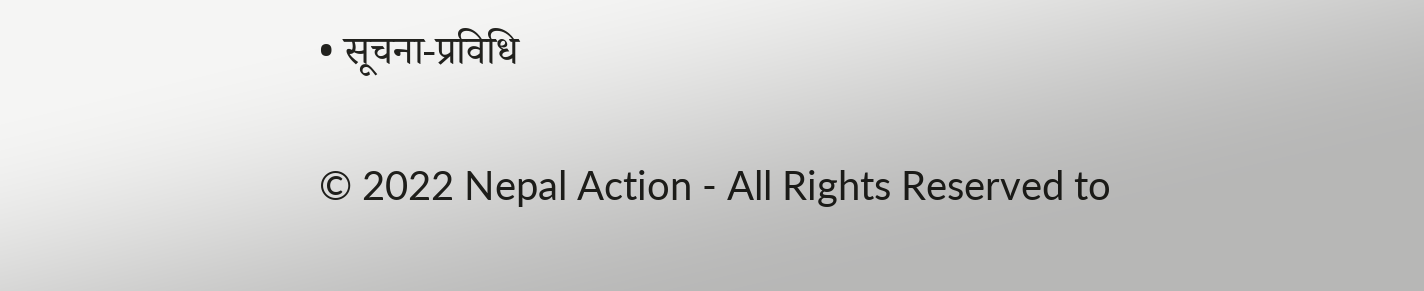• सूचना-प्रविधि

© 2022 Nepal Action - All Rights Reserved to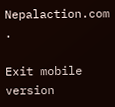Nepalaction.com .

Exit mobile version